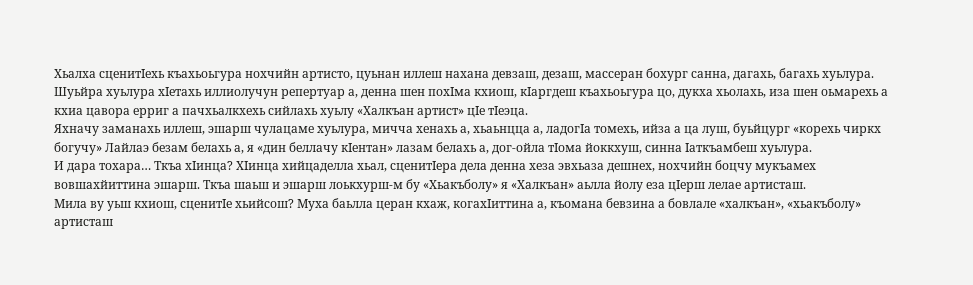Хьалха сценитIехь къахьоьгура нохчийн артисто, цуьнан иллеш нахана девзаш, дезаш, массеран бохург санна, дагахь, багахь хуьлура.
Шуьйра хуьлура хIетахь иллиолучун репертуар а, денна шен похIма кхиош, кIаргдеш къахьоьгура цо, дукха хьолахь, иза шен оьмарехь а кхиа цавора ерриг а пачхьалкхехь сийлахь хуьлу «Халкъан артист» цIе тIеэца.
Яхначу заманахь иллеш, эшарш чулацаме хуьлура, мичча хенахь а, хьаьнцца а, ладогIа томехь, ийза а ца луш, буьйцург «корехь чиркх богучу» Лайлаэ безам белахь а, я «дин беллачу кIентан» лазам белахь а, дог-ойла тIома йоккхуш, синна Iаткъамбеш хуьлура.
И дара тохара… Ткъа хIинца? ХIинца хийцаделла хьал, сценитIера дела денна хеза эвхьаза дешнех, нохчийн боцчу мукъамех вовшахйиттина эшарш. Ткъа шаьш и эшарш лоькхурш-м бу «Хьакъболу» я «Халкъан» аьлла йолу еза цIерш лелае артисташ.
Мила ву уьш кхиош, сценитIе хьийсош? Муха баьлла церан кхаж, когахIиттина а, къомана бевзина а бовлале «халкъан», «хьакъболу» артисташ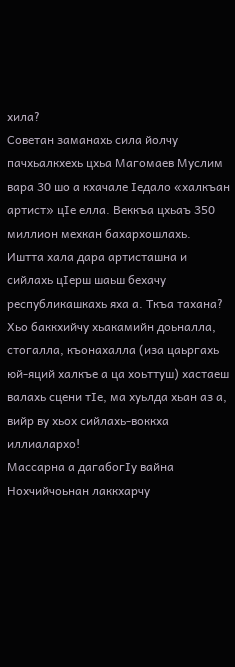хила?
Советан заманахь сила йолчу пачхьалкхехь цхьа Магомаев Муслим вара 30 шо а кхачале Iедало «халкъан артист» цIе елла. Веккъа цхьаъ 350 миллион мехкан бахархошлахь.
Иштта хала дара артисташна и сийлахь цIерш шаьш бехачу республикашкахь яха а. Ткъа тахана?
Хьо баккхийчу хьакамийн доьналла, стогалла, къонахалла (иза цаьргахь юй-яций халкъе а ца хоьттуш) хастаеш валахь сцени тIе, ма хуьлда хьан аз а, вийр ву хьох сийлахь-воккха иллиалархо!
Массарна а дагабогIу вайна Нохчийчоьнан лаккхарчу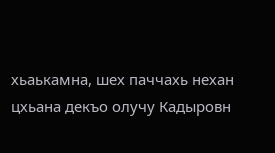хьаькамна, шех паччахь нехан цхьана декъо олучу Кадыровн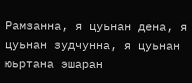Рамзанна, я цуьнан дена, я цуьнан зудчунна, я цуьнан юьртана эшаран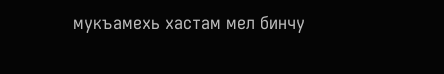мукъамехь хастам мел бинчу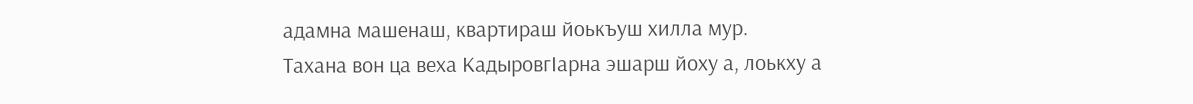адамна машенаш, квартираш йоькъуш хилла мур.
Тахана вон ца веха КадыровгIарна эшарш йоху а, лоькху а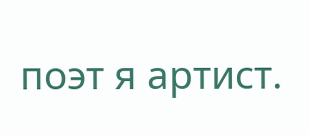поэт я артист.